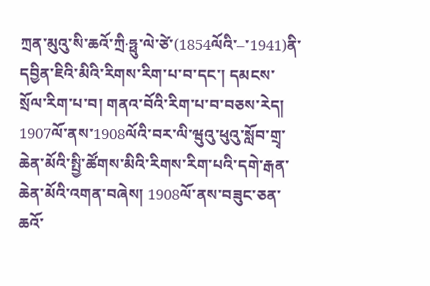ཀྲན་མུའུ་སི་ཆའོ་ཀྲི·ཧྥུ་ལེ་ཙེ་(1854ལོའི་–་1941)ནི་དབྱིན་ཇིའི་མིའི་རིགས་རིག་པ་བ་དང་། དམངས་སྲོལ་རིག་པ་བ། གནའ་བོའི་རིག་པ་བ་བཅས་རེད། 1907ལོ་ནས་1908ལོའི་བར་ལི་ཝུའུ་ཕུའུ་སློབ་གྲྭ་ཆེན་མོའི་སྤྱི་ཚོགས་མིའི་རིགས་རིག་པའི་དགེ་རྒན་ཆེན་མོའི་འགན་བཞེས། 1908ལོ་ནས་བཟུང་ཅན་ཆའོ་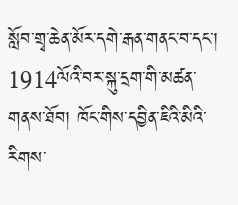སློབ་གྲྭ་ཆེན་མོར་དགེ་རྒན་གནང་བ་དང་། 1914ལོའི་བར་སྐུ་དྲག་གི་མཚན་གནས་ཐོབ། ཁོང་གིས་དབྱིན་ཇིའི་མིའི་རིགས་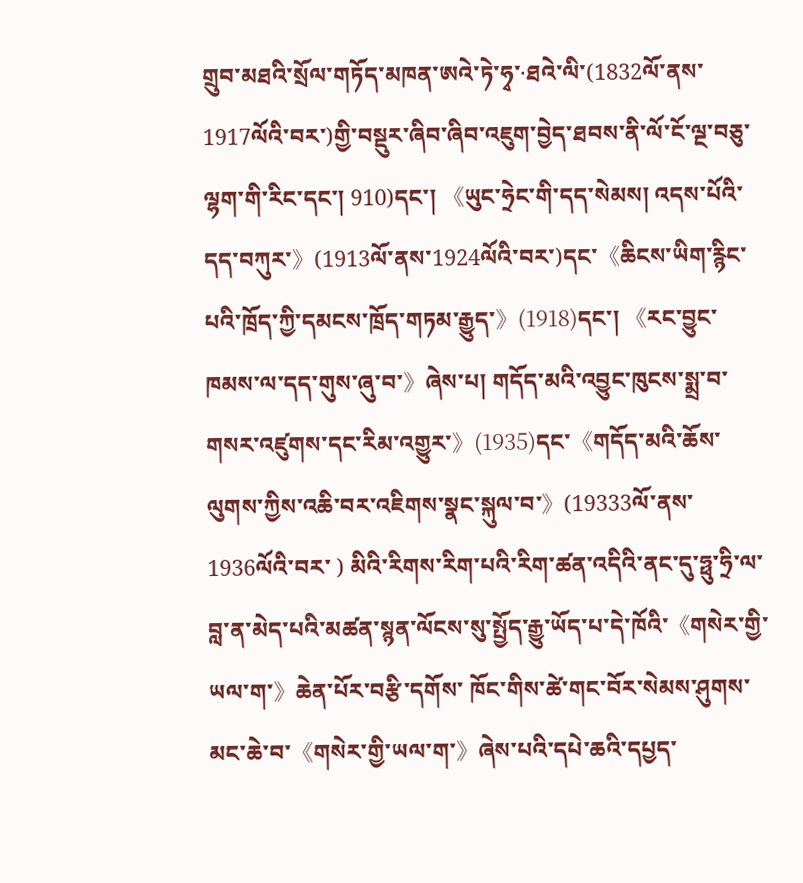གྲུབ་མཐའི་སྲོལ་གཏོད་མཁན་ཨའེ་ཏེ་ཧྭ་·ཐའེ་ལི་(1832ལོ་ནས་1917ལོའི་བར་)གྱི་བསྡུར་ཞིབ་ཞིབ་འཇུག་བྱེད་ཐབས་ནི་ལོ་ངོ་ལྔ་བཅུ་ལྷག་གི་རིང་དང་། 910)དང་། 《ཡུང་ཧྲེང་གི་དད་སེམས། འདས་པོའི་དད་བཀུར་》(1913ལོ་ནས་1924ལོའི་བར་)དང་《ཆིངས་ཡིག་རྙིང་པའི་ཁྲོད་ཀྱི་དམངས་ཁྲོད་གཏམ་རྒྱུད་》(1918)དང་། 《རང་བྱུང་ཁམས་ལ་དད་གུས་ཞུ་བ་》ཞེས་པ། གདོད་མའི་འབྱུང་ཁུངས་སྨྲ་བ་གསར་འཛུགས་དང་རིམ་འགྱུར་》(1935)དང་《གདོད་མའི་ཆོས་ལུགས་ཀྱིས་འཆི་བར་འཇིགས་སྣང་སྐུལ་བ་》(19333ལོ་ནས་1936ལོའི་བར་ ) མིའི་རིགས་རིག་པའི་རིག་ཚན་འདིའི་ནང་དུ་ཧྥུ་ཧྲི་ལ་བླ་ན་མེད་པའི་མཚན་སྙན་ལོངས་སུ་སྤྱོད་རྒྱུ་ཡོད་པ་དེ་ཁོའི་《གསེར་གྱི་ཡལ་ག་》ཆེན་པོར་བརྩི་དགོས་ ཁོང་གིས་ཚེ་གང་བོར་སེམས་ཤུགས་མང་ཆེ་བ་《གསེར་གྱི་ཡལ་ག་》ཞེས་པའི་དཔེ་ཆའི་དཔྱད་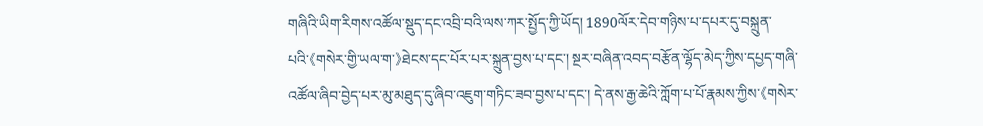གཞིའི་ཡིག་རིགས་འཚོལ་སྡུད་དང་འབྲི་བའི་ལས་ཀར་སྤྱོད་ཀྱི་ཡོད། 1890ལོར་དེབ་གཉིས་པ་དཔར་དུ་བསྐྲུན་པའི་《གསེར་གྱི་ཡལ་ག་》ཐེངས་དང་པོར་པར་སྐྲུན་བྱས་པ་དང་། སྔར་བཞིན་འབད་བརྩོན་ལྷོད་མེད་ཀྱིས་དཔྱད་གཞི་འཚོལ་ཞིབ་བྱེད་པར་མུ་མཐུད་དུ་ཞིབ་འཇུག་གཏིང་ཟབ་བྱས་པ་དང་། དེ་ནས་རྒྱ་ཆེའི་ཀློག་པ་པོ་རྣམས་ཀྱིས་《གསེར་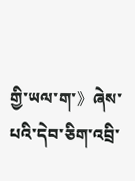གྱི་ཡལ་ག་》ཞེས་པའི་དེབ་ཅིག་འབྲི་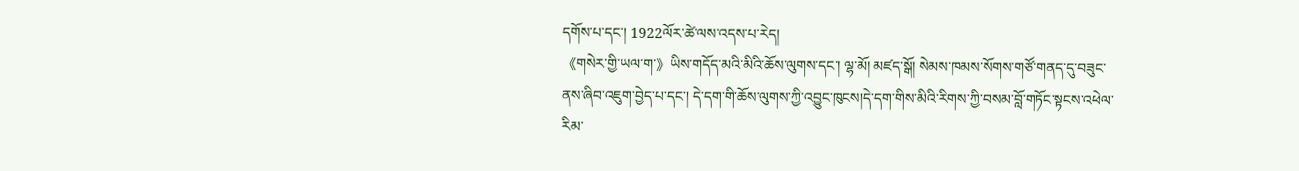དགོས་པ་དང་། 1922ལོར་ཚེ་ལས་འདས་པ་རེད།
《གསེར་གྱི་ཡལ་ག་》ཡིས་གདོད་མའི་མིའི་ཆོས་ལུགས་དང་། ལྷ་མོ། མཛད་སྒོ། སེམས་ཁམས་སོགས་གཙོ་གནད་དུ་བཟུང་ནས་ཞིབ་འཇུག་བྱེད་པ་དང་། དེ་དག་གི་ཆོས་ལུགས་ཀྱི་འབྱུང་ཁུངས།དེ་དག་གིས་མིའི་རིགས་ཀྱི་བསམ་བློ་གཏོང་སྟངས་འཕེལ་རིམ་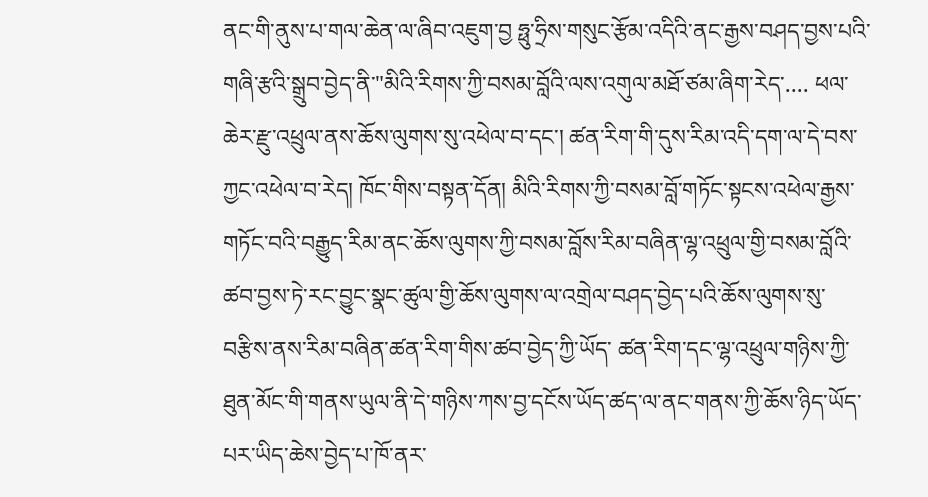ནང་གི་ནུས་པ་གལ་ཆེན་ལ་ཞིབ་འཇུག་བྱ ཧྥུ་ཧྲིས་གསུང་རྩོམ་འདིའི་ནང་རྒྱས་བཤད་བྱས་པའི་གཞི་རྩའི་སྒྲུབ་བྱེད་ནི་"མིའི་རིགས་ཀྱི་བསམ་བློའི་ལས་འགུལ་མཐོ་ཙམ་ཞིག་རེད་.... ཕལ་ཆེར་རྫུ་འཕྲུལ་ནས་ཆོས་ལུགས་སུ་འཕེལ་བ་དང་། ཚན་རིག་གི་དུས་རིམ་འདི་དག་ལ་དེ་བས་ཀྱང་འཕེལ་བ་རེད། ཁོང་གིས་བསྟན་དོན། མིའི་རིགས་ཀྱི་བསམ་བློ་གཏོང་སྟངས་འཕེལ་རྒྱས་གཏོང་བའི་བརྒྱུད་རིམ་ནང་ཆོས་ལུགས་ཀྱི་བསམ་བློས་རིམ་བཞིན་ལྷ་འཕྲུལ་གྱི་བསམ་བློའི་ཚབ་བྱས་ཏེ་རང་བྱུང་སྣང་ཚུལ་གྱི་ཆོས་ལུགས་ལ་འགྲེལ་བཤད་བྱེད་པའི་ཆོས་ལུགས་སུ་བརྩིས་ནས་རིམ་བཞིན་ཚན་རིག་གིས་ཚབ་བྱེད་ཀྱི་ཡོད་ ཚན་རིག་དང་ལྷ་འཕྲུལ་གཉིས་ཀྱི་ཐུན་མོང་གི་གནས་ཡུལ་ནི་དེ་གཉིས་ཀས་བྱ་དངོས་ཡོད་ཚད་ལ་ནང་གནས་ཀྱི་ཆོས་ཉིད་ཡོད་པར་ཡིད་ཆེས་བྱེད་པ་ཁོ་ནར་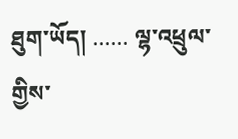ཐུག་ཡོད། ...... ལྷ་འཕྲུལ་གྱིས་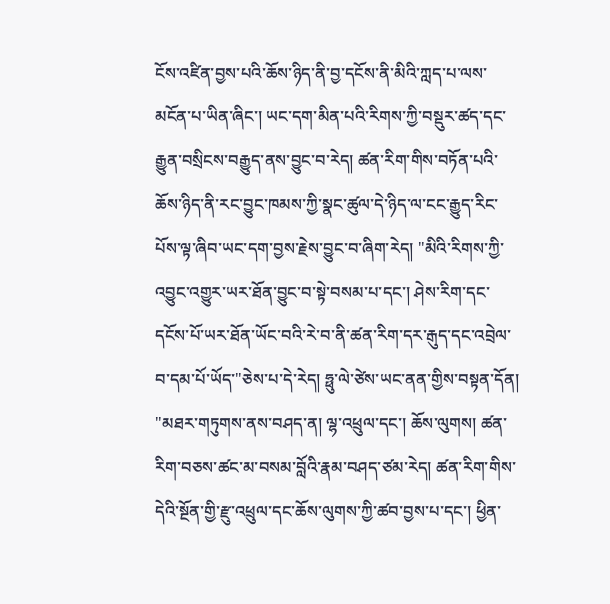ངོས་འཛིན་བྱས་པའི་ཆོས་ཉིད་ནི་བྱ་དངོས་ནི་མིའི་ཀླད་པ་ལས་མངོན་པ་ཡིན་ཞིང་། ཡང་དག་མིན་པའི་རིགས་ཀྱི་བསྡུར་ཚད་དང་རྒྱུན་བསྲིངས་བརྒྱུད་ནས་བྱུང་བ་རེད། ཚན་རིག་གིས་བཏོན་པའི་ཆོས་ཉིད་ནི་རང་བྱུང་ཁམས་ཀྱི་སྣང་ཚུལ་དེ་ཉིད་ལ་ངང་རྒྱུད་རིང་པོས་ལྟ་ཞིབ་ཡང་དག་བྱས་རྗེས་བྱུང་བ་ཞིག་རེད། "མིའི་རིགས་ཀྱི་འབྱུང་འགྱུར་ཡར་ཐོན་བྱུང་བ་སྟེ་བསམ་པ་དང་། ཤེས་རིག་དང་དངོས་པོ་ཡར་ཐོན་ཡོང་བའི་རེ་བ་ནི་ཚན་རིག་དར་རྒུད་དང་འབྲེལ་བ་དམ་པོ་ཡོད་"ཅེས་པ་དེ་རེད། ཧྥུ་ལེ་ཙེས་ཡང་ནན་གྱིས་བསྟན་དོན། "མཐར་གཏུགས་ནས་བཤད་ན། ལྷ་འཕྲུལ་དང་། ཆོས་ལུགས། ཚན་རིག་བཅས་ཚང་མ་བསམ་བློའི་རྣམ་བཤད་ཙམ་རེད། ཚན་རིག་གིས་དེའི་སྔོན་གྱི་རྫུ་འཕྲུལ་དང་ཆོས་ལུགས་ཀྱི་ཚབ་བྱས་པ་དང་། ཕྱིན་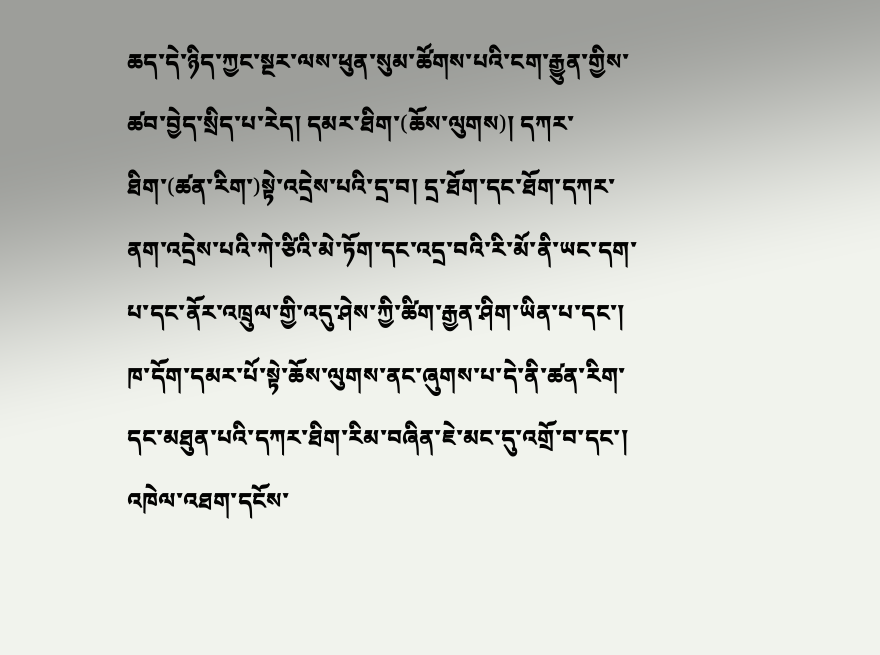ཆད་དེ་ཉིད་ཀྱང་སྔར་ལས་ཕུན་སུམ་ཚོགས་པའི་ངག་རྒྱུན་གྱིས་ཚབ་བྱེད་སྲིད་པ་རེད། དམར་ཐིག་(ཆོས་ལུགས)། དཀར་ཐིག་(ཚན་རིག་)སྟེ་འདྲེས་པའི་དྲ་བ། དྲ་ཐོག་དང་ཐོག་དཀར་ནག་འདྲེས་པའི་ཀེ་ཙིའི་མེ་ཏོག་དང་འདྲ་བའི་རི་མོ་ནི་ཡང་དག་པ་དང་ནོར་འཁྲུལ་གྱི་འདུ་ཤེས་ཀྱི་ཚིག་རྒྱན་ཤིག་ཡིན་པ་དང་། ཁ་དོག་དམར་པོ་སྟེ་ཆོས་ལུགས་ནང་ཞུགས་པ་དེ་ནི་ཚན་རིག་དང་མཐུན་པའི་དཀར་ཐིག་རིམ་བཞིན་ཇེ་མང་དུ་འགྲོ་བ་དང་། འཁེལ་འཐག་དངོས་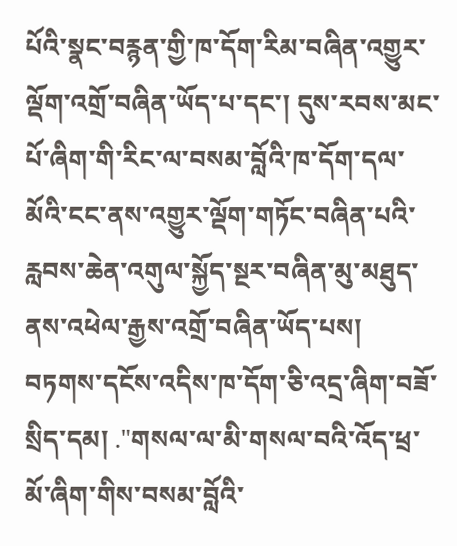པོའི་སྣང་བརྙན་གྱི་ཁ་དོག་རིམ་བཞིན་འགྱུར་ལྡོག་འགྲོ་བཞིན་ཡོད་པ་དང་། དུས་རབས་མང་པོ་ཞིག་གི་རིང་ལ་བསམ་བློའི་ཁ་དོག་དལ་མོའི་ངང་ནས་འགྱུར་ལྡོག་གཏོང་བཞིན་པའི་རླབས་ཆེན་འགུལ་སྐྱོད་སྔར་བཞིན་མུ་མཐུད་ནས་འཕེལ་རྒྱས་འགྲོ་བཞིན་ཡོད་པས། བཏགས་དངོས་འདིས་ཁ་དོག་ཅི་འདྲ་ཞིག་བཟོ་སྲིད་དམ། ."གསལ་ལ་མི་གསལ་བའི་འོད་ཕྲ་མོ་ཞིག་གིས་བསམ་བློའི་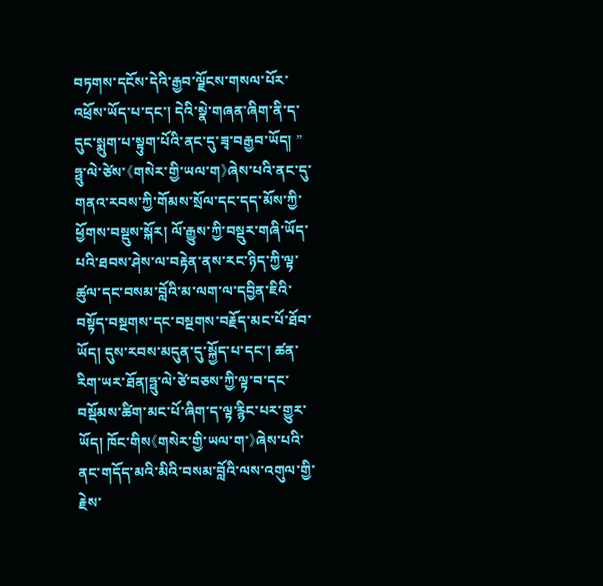བཏགས་དངོས་དེའི་རྒྱབ་ལྗོངས་གསལ་པོར་འཕྲོས་ཡོད་པ་དང་། དེའི་སྣེ་གཞན་ཞིག་ནི་ད་དུང་སྨུག་པ་སྟུག་པོའི་ནང་དུ་ཟྭ་བརྒྱབ་ཡོད། ”
ཧྥུ་ལེ་ཙེས་《གསེར་གྱི་ཡལ་ག》ཞེས་པའི་ནང་དུ་གནའ་རབས་ཀྱི་གོམས་སྲོལ་དང་དད་མོས་ཀྱི་ཕྱོགས་བསྡུས་སྐོར། ལོ་རྒྱུས་ཀྱི་བསྡུར་གཞི་ཡོད་པའི་ཐབས་ཤེས་ལ་བརྟེན་ནས་རང་ཉིད་ཀྱི་ལྟ་ཚུལ་དང་བསམ་བློའི་མ་ལག་ལ་དབྱིན་ཇིའི་བསྟོད་བསྔགས་དང་བསྔགས་བརྗོད་མང་པོ་ཐོབ་ཡོད། དུས་རབས་མདུན་དུ་སྐྱོད་པ་དང་། ཚན་རིག་ཡར་ཐོན།ཧྥུ་ལེ་ཙེ་བཅས་ཀྱི་ལྟ་བ་དང་བསྡོམས་ཚིག་མང་པོ་ཞིག་ད་ལྟ་རྙིང་པར་གྱུར་ཡོད། ཁོང་གིས《གསེར་གྱི་ཡལ་ག་》ཞེས་པའི་ནང་གདོད་མའི་མིའི་བསམ་བློའི་ལས་འགུལ་གྱི་རྗེས་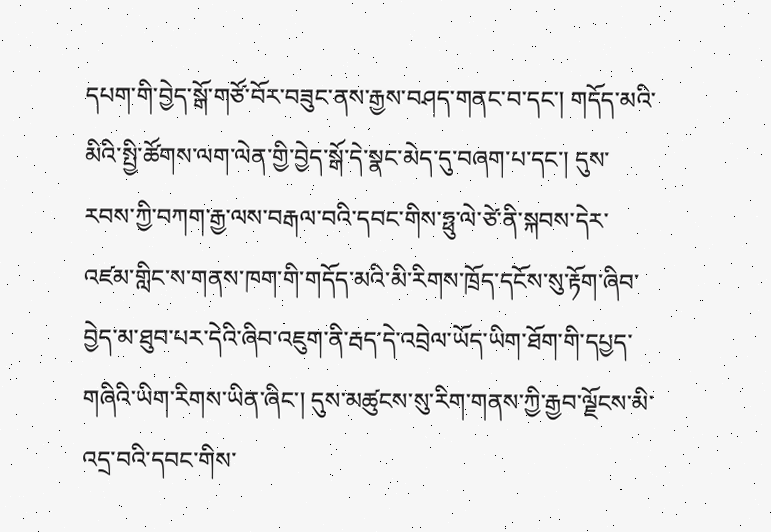དཔག་གི་བྱེད་སྒོ་གཙོ་བོར་བཟུང་ནས་རྒྱས་བཤད་གནང་བ་དང་། གདོད་མའི་མིའི་སྤྱི་ཚོགས་ལག་ལེན་གྱི་བྱེད་སྒོ་དེ་སྣང་མེད་དུ་བཞག་པ་དང་། དུས་རབས་ཀྱི་བཀག་རྒྱ་ལས་བརྒལ་བའི་དབང་གིས་ཧྥུ་ལེ་ཙེ་ནི་སྐབས་དེར་འཛམ་གླིང་ས་གནས་ཁག་གི་གདོད་མའི་མི་རིགས་ཁྲོད་དངོས་སུ་རྟོག་ཞིབ་བྱེད་མ་ཐུབ་པར་དེའི་ཞིབ་འཇུག་ནི་རྦད་དེ་འབྲེལ་ཡོད་ཡིག་ཐོག་གི་དཔྱད་གཞིའི་ཡིག་རིགས་ཡིན་ཞིང་། དུས་མཚུངས་སུ་རིག་གནས་ཀྱི་རྒྱབ་ལྗོངས་མི་འདྲ་བའི་དབང་གིས་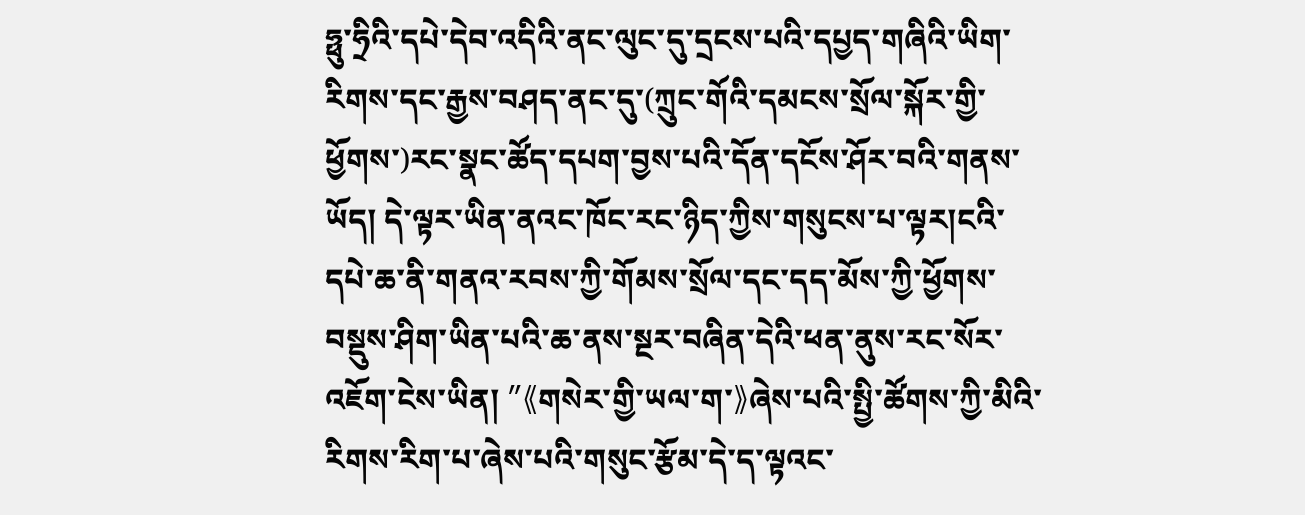ཧྥུ་ཧྲིའི་དཔེ་དེབ་འདིའི་ནང་ལུང་དུ་དྲངས་པའི་དཔྱད་གཞིའི་ཡིག་རིགས་དང་རྒྱས་བཤད་ནང་དུ་(ཀྲུང་གོའི་དམངས་སྲོལ་སྐོར་གྱི་ཕྱོགས་)རང་སྣང་ཚོད་དཔག་བྱས་པའི་དོན་དངོས་ཤོར་བའི་གནས་ཡོད། དེ་ལྟར་ཡིན་ནའང་ཁོང་རང་ཉིད་ཀྱིས་གསུངས་པ་ལྟར།ངའི་དཔེ་ཆ་ནི་གནའ་རབས་ཀྱི་གོམས་སྲོལ་དང་དད་མོས་ཀྱི་ཕྱོགས་བསྡུས་ཤིག་ཡིན་པའི་ཆ་ནས་སྔར་བཞིན་དེའི་ཕན་ནུས་རང་སོར་འཇོག་ངེས་ཡིན། "《གསེར་གྱི་ཡལ་ག་》ཞེས་པའི་སྤྱི་ཚོགས་ཀྱི་མིའི་རིགས་རིག་པ་ཞེས་པའི་གསུང་རྩོམ་དེ་ད་ལྟའང་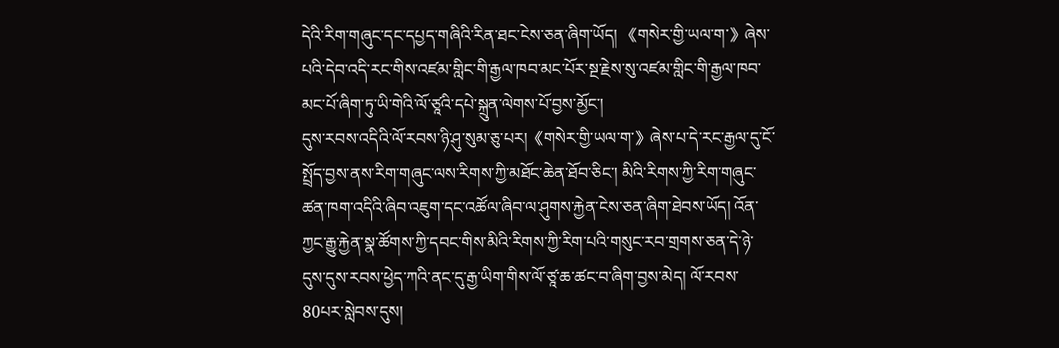དེའི་རིག་གཞུང་དང་དཔྱད་གཞིའི་རིན་ཐང་ངེས་ཅན་ཞིག་ཡོད། 《གསེར་གྱི་ཡལ་ག་》ཞེས་པའི་དེབ་འདི་རང་གིས་འཛམ་གླིང་གི་རྒྱལ་ཁབ་མང་པོར་སྔ་རྗེས་སུ་འཛམ་གླིང་གི་རྒྱལ་ཁབ་མང་པོ་ཞིག་ཏུ་ཡི་གེའི་ལོ་ཙཱའི་དཔེ་སྐྲུན་ལེགས་པོ་བྱས་མྱོང་།
དུས་རབས་འདིའི་ལོ་རབས་ཉི་ཤུ་སུམ་ཅུ་པར།《གསེར་གྱི་ཡལ་ག་》ཞེས་པ་དེ་རང་རྒྱལ་དུ་ངོ་སྤྲོད་བྱས་ནས་རིག་གཞུང་ལས་རིགས་ཀྱི་མཐོང་ཆེན་ཐོབ་ཅིང་། མིའི་རིགས་ཀྱི་རིག་གཞུང་ཚན་ཁག་འདིའི་ཞིབ་འཇུག་དང་འཚོལ་ཞིབ་ལ་ཤུགས་རྐྱེན་ངེས་ཅན་ཞིག་ཐེབས་ཡོད། འོན་ཀྱང་རྒྱུ་རྐྱེན་སྣ་ཚོགས་ཀྱི་དབང་གིས་མིའི་རིགས་ཀྱི་རིག་པའི་གསུང་རབ་གྲགས་ཅན་དེ་ཉེ་དུས་དུས་རབས་ཕྱེད་ཀའི་ནང་དུ་རྒྱ་ཡིག་གིས་ལོ་ཙཱ་ཆ་ཚང་བ་ཞིག་བྱས་མེད། ལོ་རབས་80པར་སླེབས་དུས།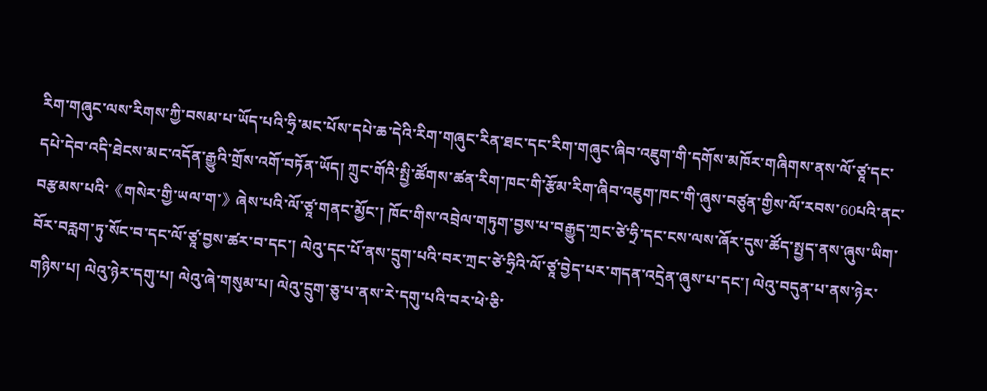རིག་གཞུང་ལས་རིགས་ཀྱི་བསམ་པ་ཡོད་པའི་ཧྲི་མང་པོས་དཔེ་ཆ་དེའི་རིག་གཞུང་རིན་ཐང་དང་རིག་གཞུང་ཞིབ་འཇུག་གི་དགོས་མཁོར་གཞིགས་ནས་ལོ་ཙཱ་དང་དཔེ་དེབ་འདི་ཐེངས་མང་འདོན་རྒྱུའི་གྲོས་འགོ་བཏོན་ཡོད། ཀྲུང་གོའི་སྤྱི་ཚོགས་ཚན་རིག་ཁང་གི་རྩོམ་རིག་ཞིབ་འཇུག་ཁང་གི་ཞུས་བཙུན་གྱིས་ལོ་རབས་60པའི་ནང་བརྩམས་པའི་《གསེར་གྱི་ཡལ་ག་》ཞེས་པའི་ལོ་ཙཱ་གནང་མྱོང་། ཁོང་གིས་འབྲེལ་གཏུག་བྱས་པ་བརྒྱུད་ཀྲང་ཙེ་ཧྲི་དང་ངས་ལས་ཞོར་དུས་ཚོད་སྤྱད་ནས་ཞུས་ཡིག་བོར་བརླག་ཏུ་སོང་བ་དང་ལོ་ཙཱ་བྱས་ཚར་བ་དང་། ལེའུ་དང་པོ་ནས་དྲུག་པའི་བར་ཀྲང་ཙེ་ཧྲིའི་ལོ་ཙཱ་བྱེད་པར་གདན་འདྲེན་ཞུས་པ་དང་། ལེའུ་བདུན་པ་ནས་ཉེར་གཉིས་པ། ལེའུ་ཉེར་དགུ་པ། ལེའུ་ཞེ་གསུམ་པ། ལེའུ་དྲུག་ཅུ་པ་ནས་རེ་དགུ་པའི་བར་ཕེ་ཅི་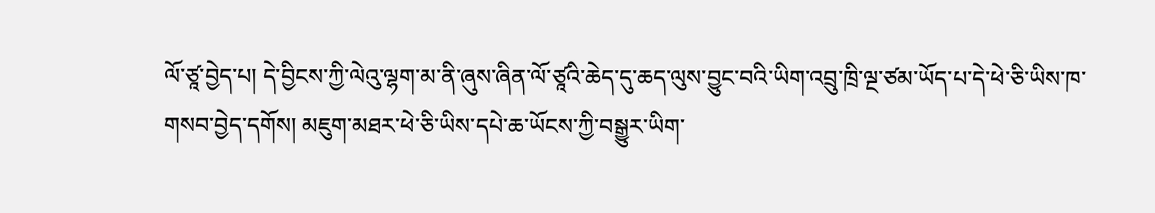ལོ་ཙཱ་བྱེད་པ། དེ་བྱིངས་ཀྱི་ལེའུ་ལྷག་མ་ནི་ཞུས་ཞིན་ལོ་ཙཱའི་ཆེད་དུ་ཆད་ལུས་བྱུང་བའི་ཡིག་འབྲུ་ཁྲི་ལྔ་ཙམ་ཡོད་པ་དེ་ཕེ་ཅི་ཡིས་ཁ་གསབ་བྱེད་དགོས། མཇུག་མཐར་ཕེ་ཅི་ཡིས་དཔེ་ཆ་ཡོངས་ཀྱི་བསྒྱུར་ཡིག་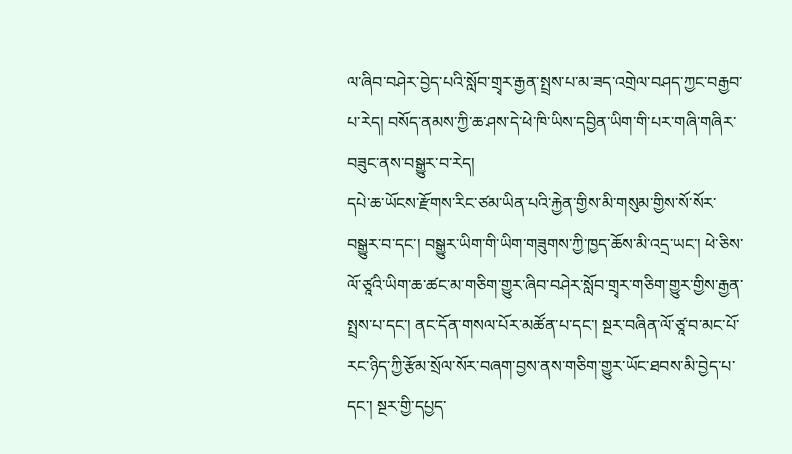ལ་ཞིབ་བཤེར་བྱེད་པའི་སློབ་གྲྭར་རྒྱན་སྤྲས་པ་མ་ཟད་འགྲེལ་བཤད་ཀྱང་བརྒྱབ་པ་རེད། བསོད་ནམས་ཀྱི་ཆ་ཤས་དེ་ཕེ་ཁི་ཡིས་དབྱིན་ཡིག་གི་པར་གཞི་གཞིར་བཟུང་ནས་བསྒྱུར་བ་རེད།
དཔེ་ཆ་ཡོངས་རྫོགས་རིང་ཙམ་ཡིན་པའི་རྐྱེན་གྱིས་མི་གསུམ་གྱིས་སོ་སོར་བསྒྱུར་བ་དང་། བསྒྱུར་ཡིག་གི་ཡིག་གཟུགས་ཀྱི་ཁྱད་ཆོས་མི་འདྲ་ཡང་། ཕེ་ཅིས་ལོ་ཙཱའི་ཡིག་ཆ་ཚང་མ་གཅིག་གྱུར་ཞིབ་བཤེར་སློབ་གྲྭར་གཅིག་གྱུར་གྱིས་རྒྱན་སྤྲས་པ་དང་། ནང་དོན་གསལ་པོར་མཚོན་པ་དང་། སྔར་བཞིན་ལོ་ཙཱ་བ་མང་པོ་རང་ཉིད་ཀྱི་རྩོམ་སྲོལ་སོར་བཞག་བྱས་ནས་གཅིག་གྱུར་ཡོང་ཐབས་མི་བྱེད་པ་དང་། སྔར་གྱི་དཔྱད་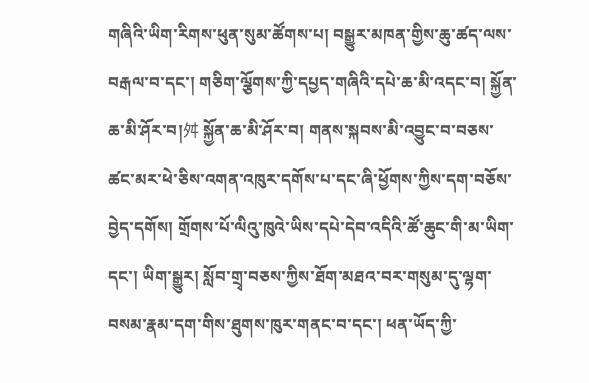གཞིའི་ཡིག་རིགས་ཕུན་སུམ་ཚོགས་པ། བསྒྱུར་མཁན་གྱིས་ཆུ་ཚད་ལས་བརྒལ་བ་དང་། གཅིག་ལྕོགས་ཀྱི་དཔྱད་གཞིའི་དཔེ་ཆ་མི་འདང་བ། སྐྱོན་ཆ་མི་ཤོར་བ།舛 སྐྱོན་ཆ་མི་ཤོར་བ། གནས་སྐབས་མི་འབྱུང་བ་བཅས་ཚང་མར་ཕེ་ཅིས་འགན་འཁུར་དགོས་པ་དང་ཞི་ཕྱོགས་ཀྱིས་དག་བཅོས་བྱེད་དགོས། གྲོགས་པོ་ལིའུ་ཁུའེ་ཡིས་དཔེ་དེབ་འདིའི་ཚོ་ཆུང་གི་མ་ཡིག་དང་། ཡིག་སྒྱུར། སློབ་གྲྭ་བཅས་ཀྱིས་ཐོག་མཐའ་བར་གསུམ་དུ་ལྷག་བསམ་རྣམ་དག་གིས་ཐུགས་ཁུར་གནང་བ་དང་། ཕན་ཡོད་ཀྱི་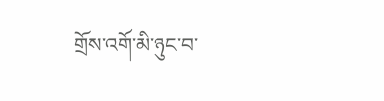གྲོས་འགོ་མི་ཉུང་བ་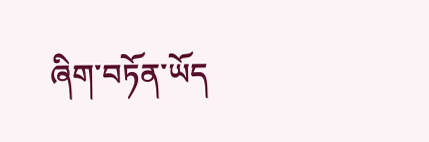ཞིག་བཏོན་ཡོད